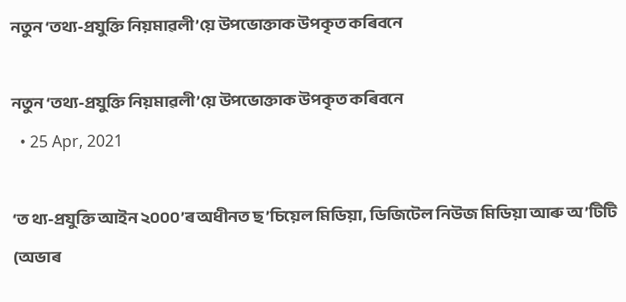নতুন ‘তথ্য-প্ৰযুক্তি নিয়মাৱলী’য়ে উপভোক্তাক উপকৃত কৰিবনে

নতুন ‘তথ্য-প্ৰযুক্তি নিয়মাৱলী’য়ে উপভোক্তাক উপকৃত কৰিবনে
  • 25 Apr, 2021

‘ত থ্য-প্ৰযুক্তি আইন ২০০০’ৰ অধীনত ছ’চিয়েল মিডিয়া, ডিজিটেল নিউজ মিডিয়া আৰু অ’টিটি (অভাৰ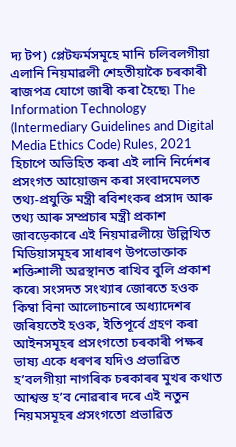দ্য টপ) প্লেটফৰ্মসমূহে মানি চলিবলগীয়া এলানি নিয়মাৱলী শেহতীয়াকৈ চৰকাৰী ৰাজপত্ৰ যোগে জাৰী কৰা হৈছে৷ The Information Technology (Intermediary Guidelines and Digital Media Ethics Code) Rules, 2021 হিচাপে অভিহিত কৰা এই লানি নিৰ্দেশৰ প্ৰসংগত আয়োজন কৰা সংবাদমেলত তথ্য-প্ৰযুক্তি মন্ত্ৰী ৰবিশংকৰ প্ৰসাদ আৰু তথ্য আৰু সম্প্ৰচাৰ মন্ত্ৰী প্ৰকাশ জাবড়েকাৰে এই নিয়মাৱলীয়ে উল্লিখিত মিডিয়াসমূহৰ সাধাৰণ উপভোক্তাক শক্তিশালী অৱস্থানত ৰাখিব বুলি প্ৰকাশ কৰে৷ সংসদত সংখ্যাৰ জোৰতে হওক কিম্বা বিনা আলোচনাৰে অধ্যাদেশৰ জৰিয়তেই হওক, ইতিপূৰ্বে গ্ৰহণ কৰা আইনসমূহৰ প্ৰসংগতো চৰকাৰী পক্ষৰ ভাষ্য একে ধৰণৰ যদিও প্ৰভাৱিত হʼবলগীয়া নাগৰিক চৰকাৰৰ মুখৰ কথাত আশ্বস্ত হʼব নোৱৰাৰ দৰে এই নতুন নিয়মসমূহৰ প্ৰসংগতো প্ৰভাৱিত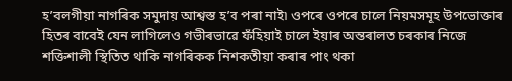হʼবলগীয়া নাগৰিক সমুদায় আশ্বস্ত হʼব পৰা নাই৷ ওপৰে ওপৰে চালে নিয়মসমূহ উপভোক্তাৰ হিতৰ বাবেই যেন লাগিলেও গভীৰভাৱে ফঁহিয়াই চালে ইয়াৰ অন্তৰালত চৰকাৰ নিজে শক্তিশালী স্থিতিত থাকি নাগৰিকক নিশকতীয়া কৰাৰ পাং থকা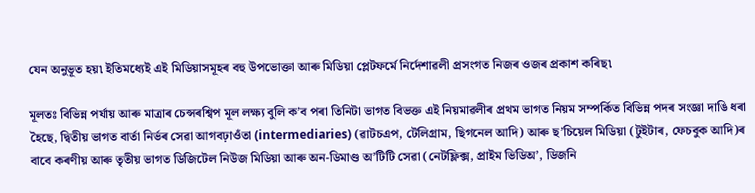যেন অনুভূত হয়৷ ইতিমধ্যেই এই মিডিয়াসমূহৰ বহু উপভোক্তা আৰু মিডিয়া প্লেটফৰ্মে নিৰ্দেশাৱলী প্ৰসংগত নিজৰ ওজৰ প্ৰকাশ কৰিছ৷

মূলতঃ বিভিন্ন পৰ্যায় আৰু মাত্ৰাৰ চেন্সৰশ্বিপ মূল লক্ষ্য বুলি কʼব পৰা তিনিটা ভাগত বিভক্ত এই নিয়মাৱলীৰ প্ৰথম ভাগত নিয়ম সম্পৰ্কিত বিভিন্ন পদৰ সংজ্ঞা দাঙি ধৰা হৈছে, দ্বিতীয় ভাগত বাৰ্তা নিৰ্ভৰ সেৱা আগবঢ়াওঁতা (intermediaries) (ৱাটচএপ, টেলিগ্ৰাম, ছিগনেল আদি) আৰু ছ’চিয়েল মিডিয়া (টুইটাৰ, ফেচবুক আদি)ৰ বাবে কৰণীয় আৰু তৃতীয় ভাগত ডিজিটেল নিউজ মিডিয়া আৰু অন-ডিমাণ্ড অʼটিটি সেৱা (নেটফ্লিক্স, প্ৰাইম ভিডিঅʼ, ডিজনি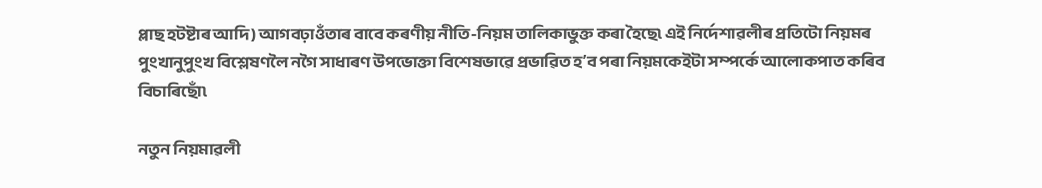প্লাছ হটষ্টাৰ আদি) আগবঢ়াওঁতাৰ বাবে কৰণীয় নীতি-নিয়ম তালিকাভুক্ত কৰা হৈছে৷ এই নিৰ্দেশাৱলীৰ প্ৰতিটো নিয়মৰ পুংখানুপুংখ বিশ্লেষণলৈ নগৈ সাধাৰণ উপভোক্তা বিশেষভাৱে প্ৰভাৱিত হʼব পৰা নিয়মকেইটা সম্পৰ্কে আলোকপাত কৰিব বিচাৰিছোঁ৷

নতুন নিয়মাৱলী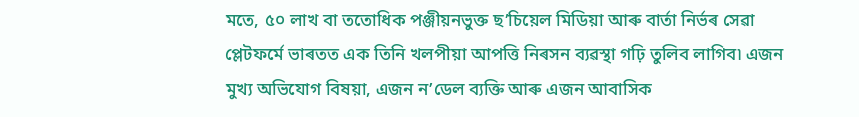মতে, ৫০ লাখ বা ততোধিক পঞ্জীয়নভুক্ত ছ’চিয়েল মিডিয়া আৰু বাৰ্তা নিৰ্ভৰ সেৱা প্লেটফৰ্মে ভাৰতত এক তিনি খলপীয়া আপত্তি নিৰসন ব্যৱস্থা গঢ়ি তুলিব লাগিব৷ এজন মুখ্য অভিযোগ বিষয়া, এজন নʼডেল ব্যক্তি আৰু এজন আবাসিক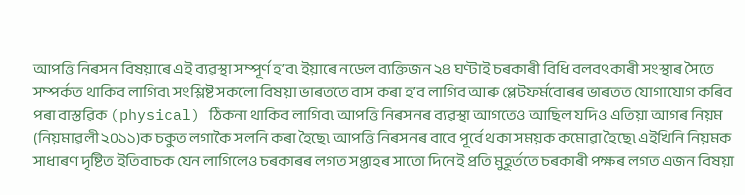আপত্তি নিৰসন বিষয়াৰে এই ব্যৱস্থা সম্পূৰ্ণ হʼব৷ ইয়াৰে নডেল ব্যক্তিজন ২৪ ঘণ্টাই চৰকাৰী বিধি বলবৎকাৰী সংস্থাৰ সৈতে সম্পৰ্কত থাকিব লাগিব৷ সংশ্লিষ্ট সকলো বিষয়া ভাৰততে বাস কৰা হʼব লাগিব আৰু প্লেটফৰ্মবোৰৰ ভাৰতত যোগাযোগ কৰিব পৰা বাস্তৱিক (physical) ঠিকনা থাকিব লাগিব৷ আপত্তি নিৰসনৰ ব্যৱস্থা আগতেও আছিল যদিও এতিয়া আগৰ নিয়ম (নিয়মাৱলী ২০১১)ক চকুত লগাকৈ সলনি কৰা হৈছে৷ আপত্তি নিৰসনৰ বাবে পূৰ্বে থকা সময়ক কমোৱা হৈছে৷ এইখিনি নিয়মক সাধাৰণ দৃষ্টিত ইতিবাচক যেন লাগিলেও চৰকাৰৰ লগত সপ্তাহৰ সাতো দিনেই প্ৰতি মুহূৰ্ততে চৰকাৰী পক্ষৰ লগত এজন বিষয়া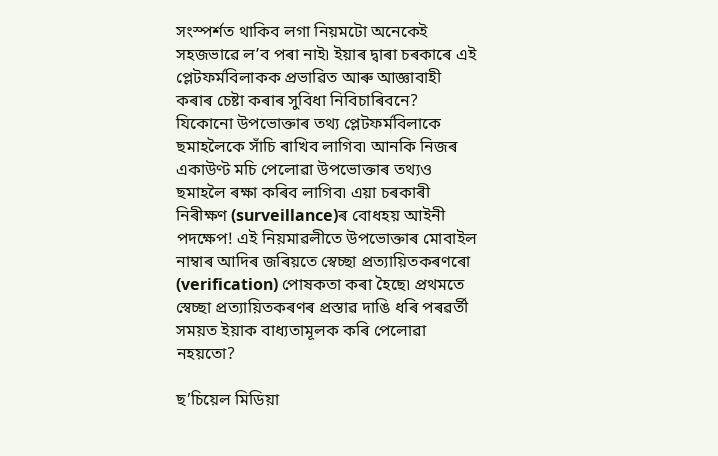সংস্পৰ্শত থাকিব লগা নিয়মটো অনেকেই সহজভাৱে লʼব পৰা নাই৷ ইয়াৰ দ্বাৰা চৰকাৰে এই প্লেটফৰ্মবিলাকক প্ৰভাৱিত আৰু আজ্ঞাবাহী কৰাৰ চেষ্টা কৰাৰ সুবিধা নিবিচাৰিবনে? যিকোনো উপভোক্তাৰ তথ্য প্লেটফৰ্মবিলাকে ছমাহলৈকে সাঁচি ৰাখিব লাগিব৷ আনকি নিজৰ একাউণ্ট মচি পেলোৱা উপভোক্তাৰ তথ্যও ছমাহলৈ ৰক্ষা কৰিব লাগিব৷ এয়া চৰকাৰী নিৰীক্ষণ (surveillance)ৰ বোধহয় আইনী পদক্ষেপ! এই নিয়মাৱলীতে উপভোক্তাৰ মোবাইল নাম্বাৰ আদিৰ জৰিয়তে স্বেচ্ছা প্ৰত্যায়িতকৰণৰো (verification) পোষকতা কৰা হৈছে৷ প্ৰথমতে স্বেচ্ছা প্ৰত্যায়িতকৰণৰ প্ৰস্তাৱ দাঙি ধৰি পৰৱৰ্তী সময়ত ইয়াক বাধ্যতামূলক কৰি পেলোৱা নহয়তো?

ছ’চিয়েল মিডিয়া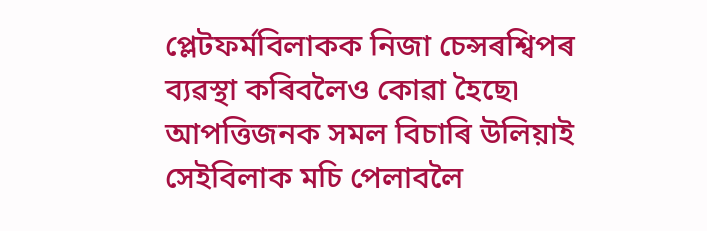প্লেটফৰ্মবিলাকক নিজা চেন্সৰশ্বিপৰ ব্যৱস্থা কৰিবলৈও কোৱা হৈছে৷ আপত্তিজনক সমল বিচাৰি উলিয়াই সেইবিলাক মচি পেলাবলৈ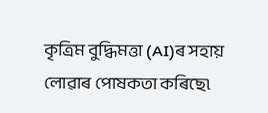কৃত্ৰিম বুদ্ধিমত্তা (AI)ৰ সহায় লোৱাৰ পোষকতা কৰিছে৷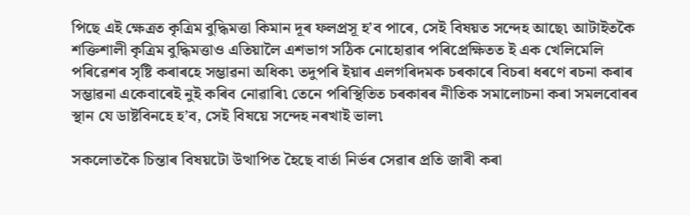পিছে এই ক্ষেত্ৰত কৃত্ৰিম বুদ্ধিমত্তা কিমান দূৰ ফলপ্ৰসূ হʼব পাৰে, সেই বিষয়ত সন্দেহ আছে৷ আটাইতকৈ শক্তিশালী কৃত্ৰিম বুদ্ধিমত্তাও এতিয়ালৈ এশভাগ সঠিক নোহোৱাৰ পৰিপ্ৰেক্ষিতত ই এক খেলিমেলি পৰিৱেশৰ সৃষ্টি কৰাৰহে সম্ভাৱনা অধিক৷ তদুপৰি ইয়াৰ এলগৰিদমক চৰকাৰে বিচৰা ধৰণে ৰচনা কৰাৰ সম্ভাৱনা একেবাৰেই নুই কৰিব নোৱাৰি৷ তেনে পৰিস্থিতিত চৰকাৰৰ নীতিক সমালোচনা কৰা সমলবোৰৰ স্থান যে ডাষ্টবিনহে হʼব, সেই বিষয়ে সন্দেহ নৰখাই ভাল৷

সকলোতকৈ চিন্তাৰ বিষয়টো উত্থাপিত হৈছে বাৰ্তা নিৰ্ভৰ সেৱাৰ প্ৰতি জাৰী কৰা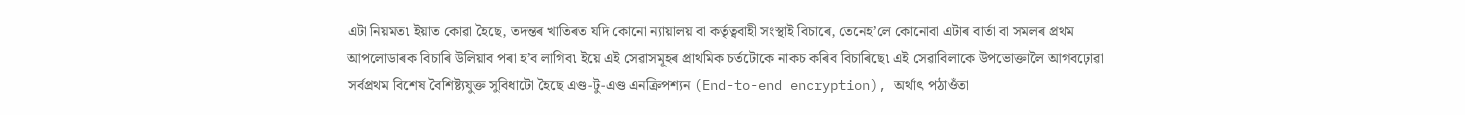এটা নিয়মত৷ ইয়াত কোৱা হৈছে, তদন্তৰ খাতিৰত যদি কোনো ন্যায়ালয় বা কৰ্তৃত্ববাহী সংস্থাই বিচাৰে, তেনেহʼলে কোনোবা এটাৰ বাৰ্তা বা সমলৰ প্ৰথম আপলোডাৰক বিচাৰি উলিয়াব পৰা হʼব লাগিব৷ ইয়ে এই সেৱাসমূহৰ প্ৰাথমিক চৰ্তটোকে নাকচ কৰিব বিচাৰিছে৷ এই সেৱাবিলাকে উপভোক্তালৈ আগবঢ়োৱা সৰ্বপ্ৰথম বিশেষ বৈশিষ্ট্যযুক্ত সুবিধাটো হৈছে এণ্ড-টু-এণ্ড এনক্ৰিপশ্যন (End-to-end encryption), অৰ্থাৎ পঠাওঁতা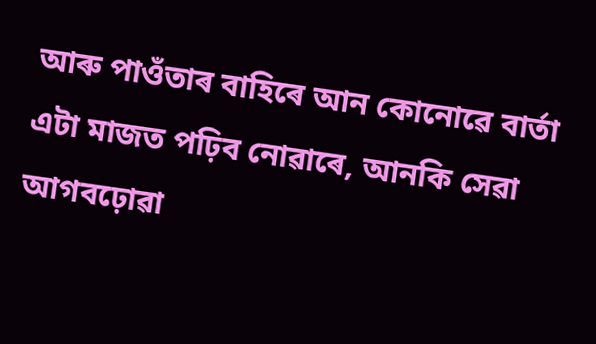আৰু পাওঁতাৰ বাহিৰে আন কোনোৱে বাৰ্তা এটা মাজত পঢ়িব নোৱাৰে, আনকি সেৱা আগবঢ়োৱা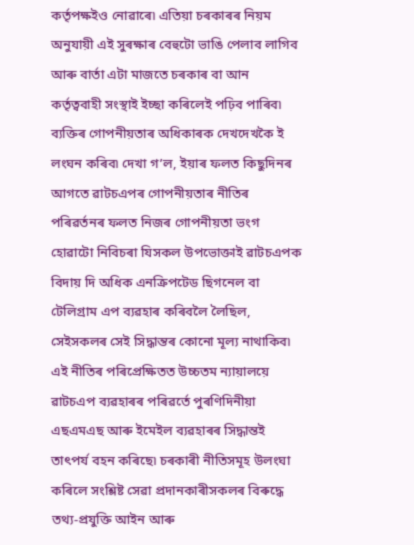কৰ্তৃপক্ষইও নোৱাৰে৷ এতিয়া চৰকাৰৰ নিয়ম অনুযায়ী এই সুৰক্ষাৰ বেহুটো ভাঙি পেলাব লাগিব আৰু বাৰ্তা এটা মাজতে চৰকাৰ বা আন কৰ্তৃত্ববাহী সংস্থাই ইচ্ছা কৰিলেই পঢ়িব পাৰিব৷ ব্যক্তিৰ গোপনীয়তাৰ অধিকাৰক দেখদেখকৈ ই লংঘন কৰিব৷ দেখা গʼল, ইয়াৰ ফলত কিছুদিনৰ আগতে ৱাটচএপৰ গোপনীয়তাৰ নীতিৰ পৰিৱৰ্তনৰ ফলত নিজৰ গোপনীয়তা ভংগ হোৱাটো নিবিচৰা যিসকল উপভোক্তাই ৱাটচএপক বিদায় দি অধিক এনক্ৰিপটেড ছিগনেল বা টেলিগ্ৰাম এপ ব্যৱহাৰ কৰিবলৈ লৈছিল, সেইসকলৰ সেই সিদ্ধান্তৰ কোনো মূল্য নাথাকিব৷ এই নীতিৰ পৰিপ্ৰেক্ষিতত উচ্চতম ন্যায়ালয়ে ৱাটচএপ ব্যৱহাৰৰ পৰিৱৰ্তে পুৰণিদিনীয়া এছএমএছ আৰু ইমেইল ব্যৱহাৰৰ সিদ্ধান্তই তাৎপৰ্য বহন কৰিছে৷ চৰকাৰী নীতিসমূহ উলংঘা কৰিলে সংশ্লিষ্ট সেৱা প্ৰদানকাৰীসকলৰ বিৰুদ্ধে তথ্য-প্ৰযুক্তি আইন আৰু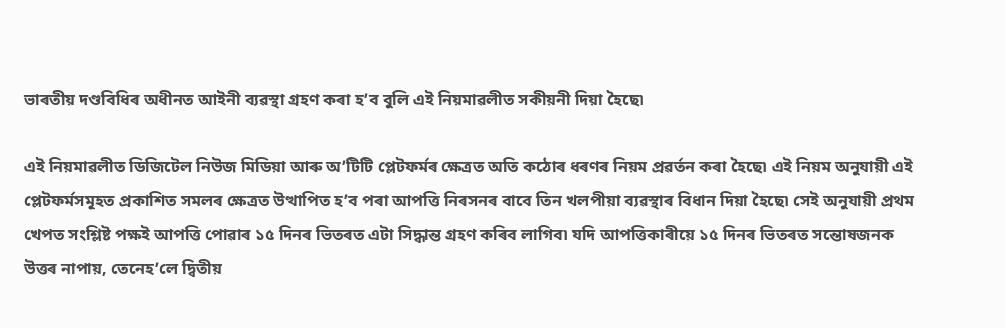ভাৰতীয় দণ্ডবিধিৰ অধীনত আইনী ব্যৱস্থা গ্ৰহণ কৰা হʼব বুলি এই নিয়মাৱলীত সকীয়নী দিয়া হৈছে৷

এই নিয়মাৱলীত ডিজিটেল নিউজ মিডিয়া আৰু অʼটিটি প্লেটফৰ্মৰ ক্ষেত্ৰত অতি কঠোৰ ধৰণৰ নিয়ম প্ৰৱৰ্তন কৰা হৈছে৷ এই নিয়ম অনুযায়ী এই প্লেটফৰ্মসমূহত প্ৰকাশিত সমলৰ ক্ষেত্ৰত উত্থাপিত হʼব পৰা আপত্তি নিৰসনৰ বাবে তিন খলপীয়া ব্যৱস্থাৰ বিধান দিয়া হৈছে৷ সেই অনুযায়ী প্ৰথম খেপত সংশ্লিষ্ট পক্ষই আপত্তি পোৱাৰ ১৫ দিনৰ ভিতৰত এটা সিদ্ধান্ত গ্ৰহণ কৰিব লাগিব৷ যদি আপত্তিকাৰীয়ে ১৫ দিনৰ ভিতৰত সন্তোষজনক উত্তৰ নাপায়, তেনেহʼলে দ্বিতীয়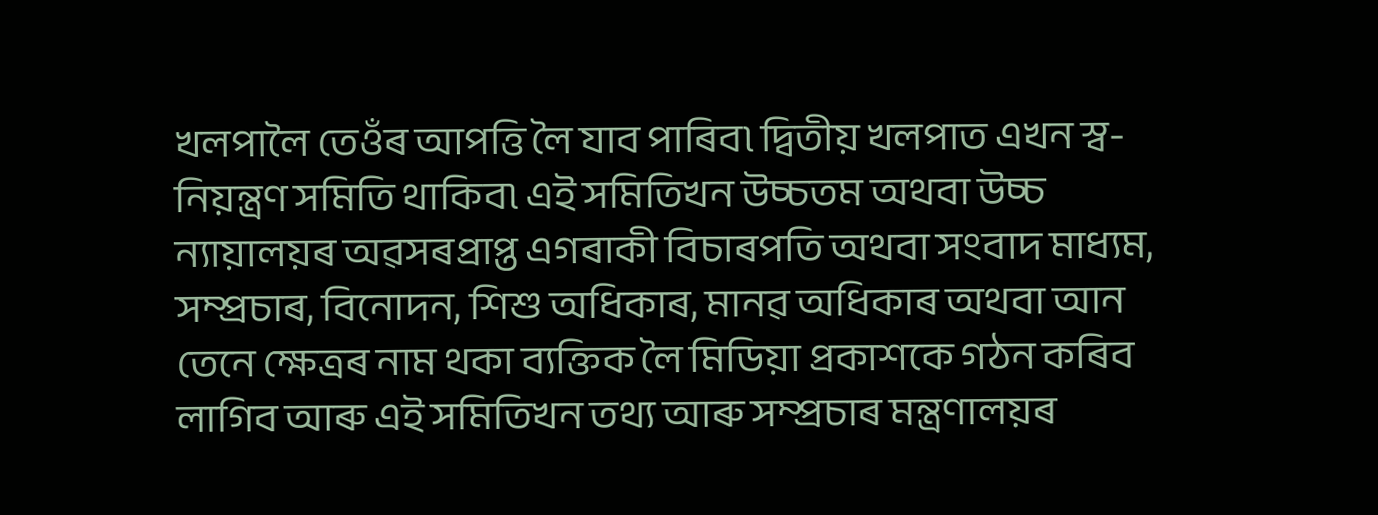খলপালৈ তেওঁৰ আপত্তি লৈ যাব পাৰিব৷ দ্বিতীয় খলপাত এখন স্ব-নিয়ন্ত্ৰণ সমিতি থাকিব৷ এই সমিতিখন উচ্চতম অথবা উচ্চ ন্যায়ালয়ৰ অৱসৰপ্ৰাপ্ত এগৰাকী বিচাৰপতি অথবা সংবাদ মাধ্যম, সম্প্ৰচাৰ, বিনোদন, শিশু অধিকাৰ, মানৱ অধিকাৰ অথবা আন তেনে ক্ষেত্ৰৰ নাম থকা ব্যক্তিক লৈ মিডিয়া প্ৰকাশকে গঠন কৰিব লাগিব আৰু এই সমিতিখন তথ্য আৰু সম্প্ৰচাৰ মন্ত্ৰণালয়ৰ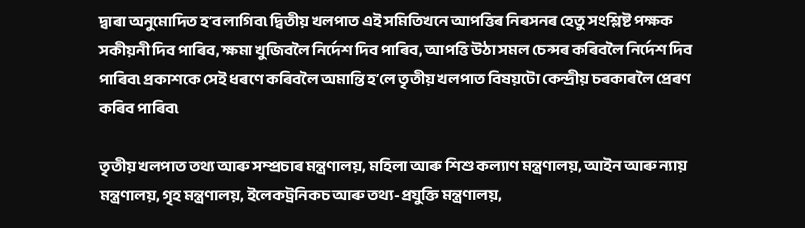দ্বাৰা অনুমোদিত হʼব লাগিব৷ দ্বিতীয় খলপাত এই সমিতিখনে আপত্তিৰ নিৰসনৰ হেতু সংশ্লিষ্ট পক্ষক সকীয়নী দিব পাৰিব, ক্ষমা খুজিবলৈ নিৰ্দেশ দিব পাৰিব, আপত্তি উঠা সমল চেন্সৰ কৰিবলৈ নিৰ্দেশ দিব পাৰিব৷ প্ৰকাশকে সেই ধৰণে কৰিবলৈ অমান্তি হʼলে তৃতীয় খলপাত বিষয়টো কেন্দ্ৰীয় চৰকাৰলৈ প্ৰেৰণ কৰিব পাৰিব৷

তৃতীয় খলপাত তথ্য আৰু সম্প্ৰচাৰ মন্ত্ৰণালয়, মহিলা আৰু শিশু কল্যাণ মন্ত্ৰণালয়, আইন আৰু ন্যায় মন্ত্ৰণালয়, গৃহ মন্ত্ৰণালয়, ইলেকট্ৰনিকচ আৰু তথ্য-প্ৰযুক্তি মন্ত্ৰণালয়,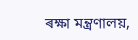ৰক্ষা মন্ত্ৰণালয়,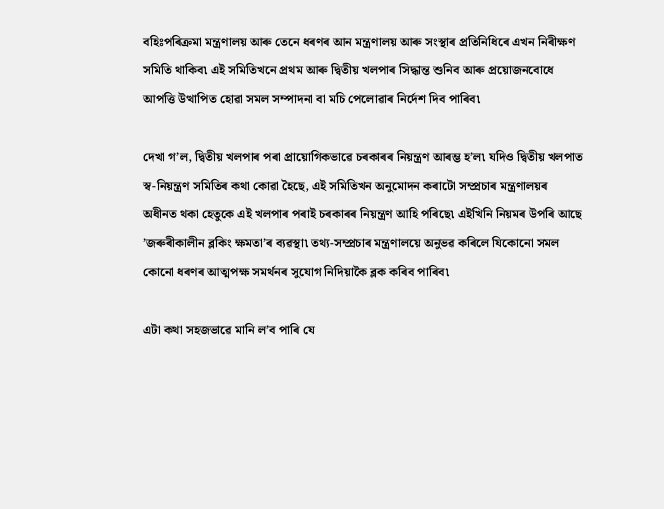বহিঃপৰিক্ৰমা মন্ত্ৰণালয় আৰু তেনে ধৰণৰ আন মন্ত্ৰণালয় আৰু সংস্থাৰ প্ৰতিনিধিৰে এখন নিৰীক্ষণ সমিতি থাকিব৷ এই সমিতিখনে প্ৰথম আৰু দ্বিতীয় খলপাৰ সিদ্ধান্ত শুনিব আৰু প্ৰয়োজনবোধে আপত্তি উত্থাপিত হোৱা সমল সম্পাদনা বা মচি পেলোৱাৰ নিৰ্দেশ দিব পাৰিব৷

দেখা গʼল, দ্বিতীয় খলপাৰ পৰা প্ৰায়োগিকভাৱে চৰকাৰৰ নিয়ন্ত্ৰণ আৰম্ভ হʼল৷ যদিও দ্বিতীয় খলপাত স্ব-নিয়ন্ত্ৰণ সমিতিৰ কথা কোৱা হৈছে, এই সমিতিখন অনুমোদন কৰাটো সম্প্ৰচাৰ মন্ত্ৰণালয়ৰ অধীনত থকা হেতুকে এই খলপাৰ পৰাই চৰকাৰৰ নিয়ন্ত্ৰণ আহি পৰিছে৷ এইখিনি নিয়মৰ উপৰি আছে ʼজৰুৰীকালীন ব্লকিং ক্ষমতাʼৰ ব্যৱস্থা৷ তথ্য-সম্প্ৰচাৰ মন্ত্ৰণালয়ে অনুভৱ কৰিলে যিকোনো সমল কোনো ধৰণৰ আত্মপক্ষ সমৰ্থনৰ সুযোগ নিদিয়াকৈ ব্লক কৰিব পাৰিব৷

এটা কথা সহজভাৱে মানি লʼব পাৰি যে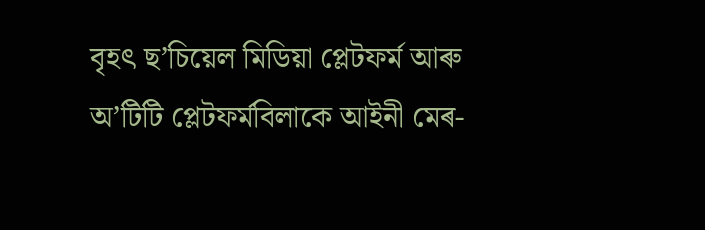বৃহৎ ছ’চিয়েল মিডিয়া প্লেটফৰ্ম আৰু অʼটিটি প্লেটফৰ্মবিলাকে আইনী মেৰ-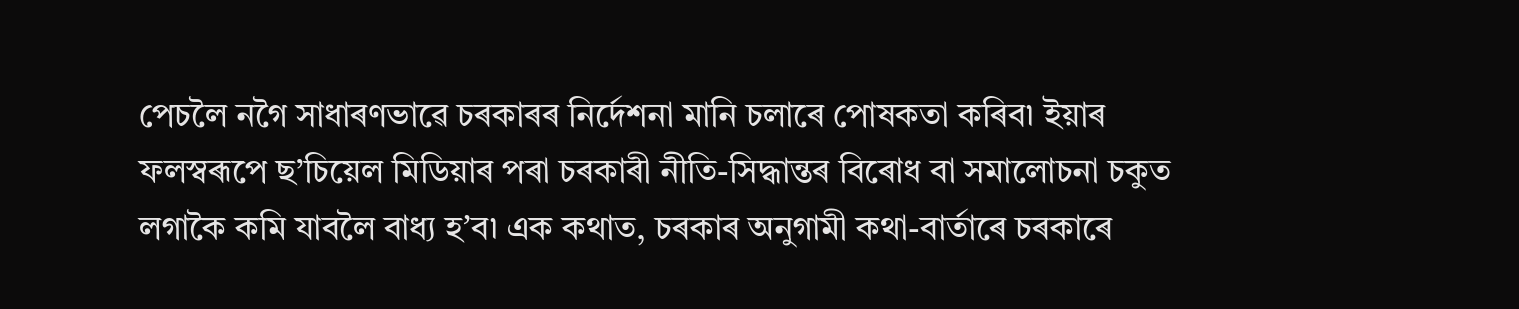পেচলৈ নগৈ সাধাৰণভাৱে চৰকাৰৰ নিৰ্দেশনা মানি চলাৰে পোষকতা কৰিব৷ ইয়াৰ ফলস্বৰূপে ছ’চিয়েল মিডিয়াৰ পৰা চৰকাৰী নীতি-সিদ্ধান্তৰ বিৰোধ বা সমালোচনা চকুত লগাকৈ কমি যাবলৈ বাধ্য হʼব৷ এক কথাত, চৰকাৰ অনুগামী কথা-বাৰ্তাৰে চৰকাৰে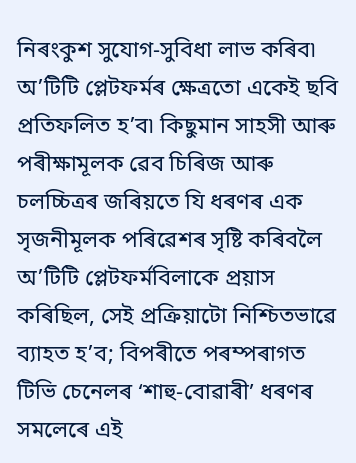নিৰংকুশ সুযোগ-সুবিধা লাভ কৰিব৷ অʼটিটি প্লেটফৰ্মৰ ক্ষেত্ৰতো একেই ছবি প্ৰতিফলিত হʼব৷ কিছুমান সাহসী আৰু পৰীক্ষামূলক ৱেব চিৰিজ আৰু চলচ্চিত্ৰৰ জৰিয়তে যি ধৰণৰ এক সৃজনীমূলক পৰিৱেশৰ সৃষ্টি কৰিবলৈ অʼটিটি প্লেটফৰ্মবিলাকে প্ৰয়াস কৰিছিল, সেই প্ৰক্ৰিয়াটো নিশ্চিতভাৱে ব্যাহত হʼব; বিপৰীতে পৰম্পৰাগত টিভি চেনেলৰ ‘শাহু-বোৱাৰী’ ধৰণৰ সমলেৰে এই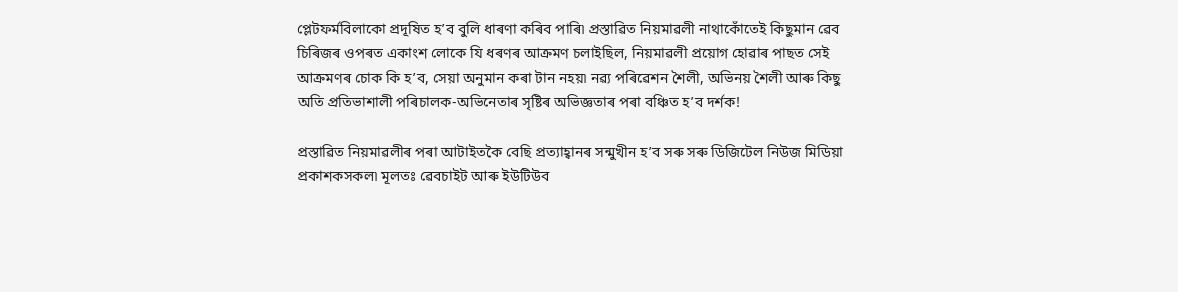প্লেটফৰ্মবিলাকো প্ৰদূষিত হʼব বুলি ধাৰণা কৰিব পাৰি৷ প্ৰস্তাৱিত নিয়মাৱলী নাথাকোঁতেই কিছুমান ৱেব চিৰিজৰ ওপৰত একাংশ লোকে যি ধৰণৰ আক্ৰমণ চলাইছিল, নিয়মাৱলী প্ৰয়োগ হোৱাৰ পাছত সেই আক্ৰমণৰ চোক কি হʼব, সেয়া অনুমান কৰা টান নহয়৷ নৱ্য পৰিৱেশন শৈলী, অভিনয় শৈলী আৰু কিছু অতি প্ৰতিভাশালী পৰিচালক-অভিনেতাৰ সৃষ্টিৰ অভিজ্ঞতাৰ পৰা বঞ্চিত হʼব দৰ্শক!

প্ৰস্তাৱিত নিয়মাৱলীৰ পৰা আটাইতকৈ বেছি প্ৰত্যাহ্বানৰ সন্মুখীন হʼব সৰু সৰু ডিজিটেল নিউজ মিডিয়া প্ৰকাশকসকল৷ মূলতঃ ৱেবচাইট আৰু ইউটিউব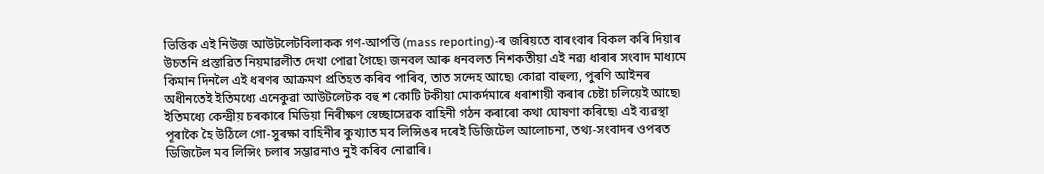ভিত্তিক এই নিউজ আউটলেটবিলাকক গণ-আপত্তি (mass reporting)-ৰ জৰিয়তে বাৰংবাৰ বিকল কৰি দিয়াৰ উচতনি প্ৰস্তাৱিত নিয়মাৱলীত দেখা পোৱা গৈছে৷ জনবল আৰু ধনবলত নিশকতীয়া এই নৱ্য ধাৰাৰ সংবাদ মাধ্যমে কিমান দিনলৈ এই ধৰণৰ আক্ৰমণ প্ৰতিহত কৰিব পাৰিব, তাত সন্দেহ আছে৷ কোৱা বাহুল্য, পুৰণি আইনৰ অধীনতেই ইতিমধ্যে এনেকুৱা আউটলেটক বহু শ কোটি টকীয়া মোকৰ্দমাৰে ধৰাশায়ী কৰাৰ চেষ্টা চলিয়েই আছে৷ ইতিমধ্যে কেন্দ্ৰীয় চৰকাৰে মিডিয়া নিৰীক্ষণ স্বেচ্ছাসেৱক বাহিনী গঠন কৰাৰো কথা ঘোষণা কৰিছে৷ এই ব্যৱস্থা পূৰাকৈ হৈ উঠিলে গো-সুৰক্ষা বাহিনীৰ কুখ্যাত মব লিন্সিঙৰ দৰেই ডিজিটেল আলোচনা, তথ্য-সংবাদৰ ওপৰত ডিজিটেল মব লিন্সিং চলাৰ সম্ভাৱনাও নুই কৰিব নোৱাৰি।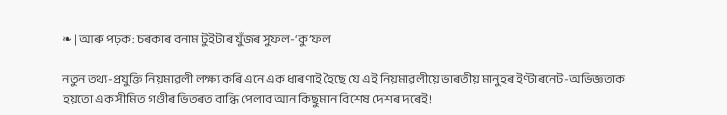❧ | আৰু পঢ়ক: চৰকাৰ বনাম টুইটাৰ যুঁজৰ সুফল-‘কু’ফল

নতুন তথ্য-প্ৰযুক্তি নিয়মাৱলী লক্ষ্য কৰি এনে এক ধাৰণাই হৈছে যে এই নিয়মাৱলীয়ে ভাৰতীয় মানুহৰ ইণ্টাৰনেট-অভিজ্ঞতাক হয়তো এক সীমিত গণ্ডীৰ ভিতৰত বান্ধি পেলাব আন কিছুমান বিশেষ দেশৰ দৰেই!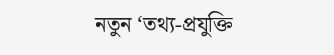নতুন ‘তথ্য-প্ৰযুক্তি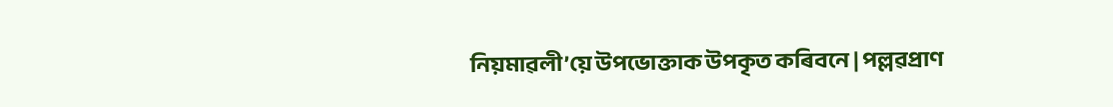নিয়মাৱলী’য়ে উপভোক্তাক উপকৃত কৰিবনে | পল্লৱপ্ৰাণ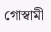গোস্বামী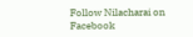Follow Nilacharai on Facebook